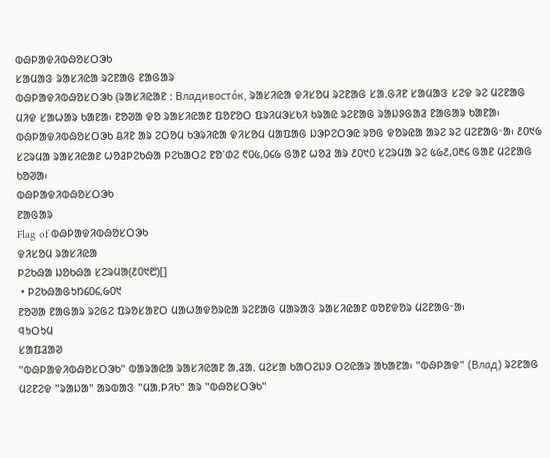ᱵᱷᱞᱟᱫᱤᱵᱷᱚᱥᱛᱳᱠ
ᱥᱟᱢᱟᱝ ᱨᱟᱥᱤᱭᱟ ᱨᱮᱱᱟᱜ ᱱᱟᱜᱟᱨ
ᱵᱷᱞᱟᱫᱤᱵᱷᱚᱥᱛᱳᱠ (ᱨᱟᱥᱤᱭᱟᱱ ᱺ Владивосто́к, ᱨᱟᱥᱤᱭᱟ ᱫᱤᱥᱚᱢ ᱨᱮᱱᱟᱜ ᱥᱟᱹᱜᱤᱱ ᱥᱟᱢᱟᱝ ᱥᱮᱫ ᱨᱮ ᱢᱮᱱᱟᱜ ᱢᱤᱫ ᱥᱟᱦᱟᱨ ᱠᱟᱱᱟ᱾ ᱱᱚᱣᱟ ᱫᱚ ᱨᱟᱥᱤᱭᱟᱱ ᱯᱚᱱᱚᱛ ᱯᱨᱤᱢᱳᱥᱠᱤ ᱠᱨᱟᱭ ᱨᱮᱱᱟᱜ ᱨᱟᱡᱽᱜᱟᱲ ᱱᱟᱜᱟᱨ ᱠᱟᱱᱟ᱾ ᱵᱷᱞᱟᱫᱤᱵᱷᱚᱥᱛᱳᱠ ᱪᱤᱱ ᱟᱨ ᱮᱛᱚᱢ ᱠᱳᱨᱤᱭᱟ ᱫᱤᱥᱚᱢ ᱢᱟᱯᱟᱜ ᱡᱳᱞᱮᱛᱳᱭ ᱨᱚᱜ ᱫᱚᱨᱭᱟ ᱟᱨᱮ ᱨᱮ ᱢᱮᱱᱟᱜᱼᱟ᱾ ᱒᱐᱑᱙ ᱥᱮᱨᱢᱟ ᱨᱟᱥᱤᱭᱟᱱ ᱦᱚᱲᱞᱮᱠᱷᱟ ᱞᱮᱠᱟᱛᱮ ᱱᱚᱸᱰᱮ ᱖᱐᱕,᱐᱔᱙ ᱜᱟᱱ ᱦᱚᱲ ᱟᱨ ᱒᱐᱑᱐ ᱥᱮᱨᱢᱟ ᱨᱮ ᱕᱙᱒,᱐᱓᱔ ᱜᱟᱱ ᱢᱮᱱᱟᱜ ᱠᱚᱣᱟ᱾
ᱵᱷᱞᱟᱫᱤᱵᱷᱚᱥᱛᱳᱠ
ᱱᱟᱜᱟᱨ
Flag of ᱵᱷᱞᱟᱫᱤᱵᱷᱚᱥᱛᱳᱠ
ᱫᱤᱥᱚᱢ ᱨᱟᱥᱤᱭᱟ
ᱞᱮᱠᱷᱟ ᱡᱚᱠᱷᱟ ᱥᱮᱨᱢᱟ(᱒᱐᱑᱘)[]
 • ᱞᱮᱠᱷᱟᱜᱩᱴ᱔᱐᱔,᱙᱐᱑
ᱱᱚᱣᱟ ᱱᱟᱜᱟᱨ ᱨᱮᱜᱮ ᱯᱨᱚᱥᱟᱱᱛ ᱢᱟᱦᱟᱫᱚᱨᱭᱟ ᱨᱮᱱᱟᱜ ᱢᱟᱨᱟᱝ ᱨᱟᱥᱤᱭᱟᱱ ᱵᱚᱱᱫᱚᱨ ᱢᱮᱱᱟᱜᱼᱟ᱾
ᱧᱩᱛᱩᱢ
ᱥᱟᱯᱲᱟᱣ
"ᱵᱷᱞᱟᱫᱤᱵᱷᱚᱥᱛᱳᱠ" ᱵᱟᱨᱟᱭᱟ ᱨᱟᱥᱤᱭᱟᱱ ᱟᱹᱲᱟᱹ ᱢᱮᱥᱟ ᱠᱟᱛᱮᱡᱽ ᱛᱮᱭᱟᱨ ᱟᱠᱟᱱᱟ᱾ "ᱵᱷᱞᱟᱫ" (Влад) ᱨᱮᱱᱟᱜ ᱢᱮᱱᱮᱫ "ᱨᱟᱡᱟ" ᱟᱨᱵᱟᱝ "ᱢᱟᱹᱞᱤᱠ" ᱟᱨ "ᱵᱷᱚᱥᱛᱳᱠ"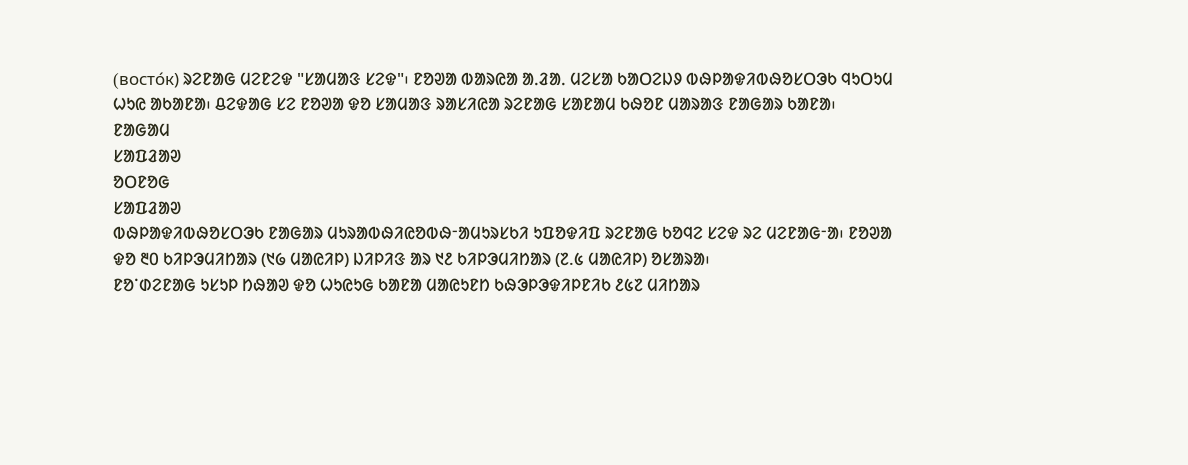(восто́к) ᱨᱮᱱᱟᱜ ᱢᱮᱱᱮᱫ "ᱥᱟᱢᱟᱝ ᱥᱮᱫ"᱾ ᱱᱚᱣᱟ ᱵᱟᱨᱭᱟ ᱟᱹᱲᱟᱹ ᱢᱮᱥᱟ ᱠᱟᱛᱮᱡᱽ ᱵᱷᱞᱟᱫᱤᱵᱷᱚᱥᱛᱳᱠ ᱧᱩᱛᱩᱢ ᱦᱩᱭ ᱟᱠᱟᱱᱟ᱾ ᱪᱮᱫᱟᱜ ᱥᱮ ᱱᱚᱣᱟ ᱫᱚ ᱥᱟᱢᱟᱝ ᱨᱟᱥᱤᱭᱟ ᱨᱮᱱᱟᱜ ᱥᱟᱱᱟᱢ ᱠᱷᱚᱱ ᱢᱟᱨᱟᱝ ᱱᱟᱜᱟᱨ ᱠᱟᱱᱟ᱾
ᱱᱟᱜᱟᱢ
ᱥᱟᱯᱲᱟᱣ
ᱚᱛᱱᱚᱜ
ᱥᱟᱯᱲᱟᱣ
ᱵᱷᱞᱟᱫᱤᱵᱷᱚᱥᱛᱳᱠ ᱱᱟᱜᱟᱨ ᱢᱩᱨᱟᱵᱷᱤᱭᱚᱵᱷᱼᱟᱢᱩᱨᱥᱠᱤ ᱩᱯᱚᱫᱤᱯ ᱨᱮᱱᱟᱜ ᱠᱚᱧᱮ ᱥᱮᱫ ᱨᱮ ᱢᱮᱱᱟᱜᱼᱟ᱾ ᱱᱚᱣᱟ ᱫᱚ ᱓᱐ ᱠᱤᱞᱳᱢᱤᱴᱟᱨ (᱑᱙ ᱢᱟᱭᱤᱞ) ᱡᱤᱞᱤᱝ ᱟᱨ ᱑᱒ ᱠᱤᱞᱳᱢᱤᱴᱟᱨ (᱗.᱕ ᱢᱟᱭᱤᱞ) ᱚᱥᱟᱨᱟ᱾
ᱱᱚᱸᱰᱮᱱᱟᱜ ᱩᱥᱩᱞ ᱴᱷᱟᱣ ᱫᱚ ᱦᱩᱭᱩᱜ ᱠᱟᱱᱟ ᱢᱟᱭᱩᱱᱴ ᱠᱷᱳᱞᱳᱫᱤᱞᱱᱤᱠ ᱒᱕᱗ ᱢᱤᱴᱟᱨ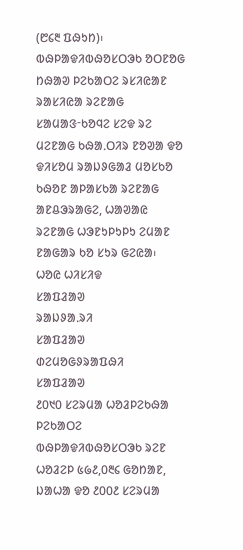(᱘᱔᱓ ᱯᱷᱩᱴ)᱾
ᱵᱷᱞᱟᱫᱤᱵᱷᱚᱥᱛᱳᱠ ᱚᱛᱱᱚᱜ ᱴᱷᱟᱣ ᱞᱮᱠᱟᱛᱮ ᱨᱥᱤᱭᱟᱱ ᱨᱟᱥᱤᱭᱟ ᱨᱮᱱᱟᱜ ᱥᱟᱢᱟᱝᱼᱠᱚᱧᱮ ᱥᱮᱫ ᱨᱮ ᱢᱮᱱᱟᱜ ᱠᱷᱟᱹᱛᱤᱨ ᱱᱚᱣᱟ ᱫᱚ ᱫᱤᱥᱚᱢ ᱨᱟᱡᱽᱜᱟᱲ ᱢᱚᱥᱠᱚ ᱠᱷᱚᱱ ᱟᱞᱟᱥᱠᱟ ᱨᱮᱱᱟᱜ ᱟᱱᱪᱳᱨᱟᱜᱮ, ᱦᱟᱣᱟᱭ ᱨᱮᱱᱟᱜ ᱦᱳᱱᱩᱞᱩᱞᱩ ᱮᱢᱟᱱ ᱱᱟᱜᱟᱨ ᱠᱚ ᱥᱩᱨ ᱜᱮᱭᱟ᱾
ᱦᱚᱭ ᱦᱤᱥᱤᱫ
ᱥᱟᱯᱲᱟᱣ
ᱨᱟᱡᱽᱟᱹᱨᱤ
ᱥᱟᱯᱲᱟᱣ
ᱰᱮᱢᱚᱜᱽᱨᱟᱯᱷᱤ
ᱥᱟᱯᱲᱟᱣ
᱒᱐᱑᱐ ᱥᱮᱨᱢᱟ ᱦᱚᱲᱞᱮᱠᱷᱟ ᱞᱮᱠᱟᱛᱮ ᱵᱷᱞᱟᱫᱤᱵᱷᱚᱥᱛᱳᱠ ᱨᱮᱱ ᱦᱚᱲᱮᱞ ᱕᱙᱒,᱐᱓᱔ ᱜᱚᱴᱟᱱ, ᱡᱟᱦᱟ ᱫᱚ ᱒᱐᱐᱒ ᱥᱮᱨᱢᱟ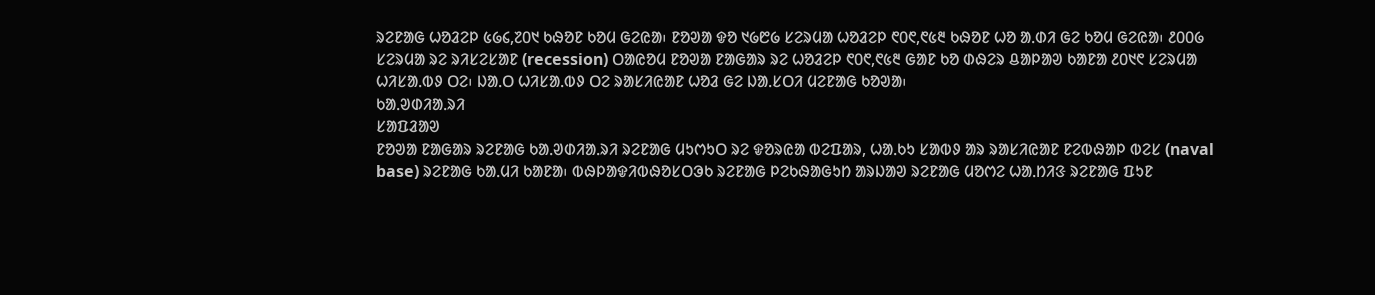ᱨᱮᱱᱟᱜ ᱦᱚᱲᱮᱞ ᱕᱙᱔,᱗᱐᱑ ᱠᱷᱚᱱ ᱠᱚᱢ ᱜᱮᱭᱟ᱾ ᱱᱚᱣᱟ ᱫᱚ ᱑᱙᱘᱙ ᱥᱮᱨᱢᱟ ᱦᱚᱲᱮᱞ ᱖᱐᱖,᱖᱕᱓ ᱠᱷᱚᱱ ᱦᱚ ᱟᱹᱰᱤ ᱜᱮ ᱠᱚᱢ ᱜᱮᱭᱟ᱾ ᱒᱐᱐᱙ ᱥᱮᱨᱢᱟ ᱨᱮ ᱨᱤᱥᱮᱥᱟᱱ (recession) ᱛᱟᱭᱚᱢ ᱱᱚᱣᱟ ᱱᱟᱜᱟᱨ ᱨᱮ ᱦᱚᱲᱮᱞ ᱖᱐᱖,᱖᱕᱓ ᱜᱟᱱ ᱠᱚ ᱰᱷᱮᱨ ᱪᱟᱞᱟᱣ ᱠᱟᱱᱟ ᱒᱐᱑᱖ ᱥᱮᱨᱢᱟ ᱦᱤᱥᱟᱹᱵᱽ ᱛᱮ᱾ ᱡᱟᱹᱛ ᱦᱤᱥᱟᱹᱵᱽ ᱛᱮ ᱨᱟᱥᱤᱭᱟᱱ ᱦᱚᱲ ᱜᱮ ᱡᱟᱹᱥᱛᱤ ᱢᱮᱱᱟᱜ ᱠᱚᱣᱟ᱾
ᱠᱟᱹᱣᱰᱤᱟᱹᱨᱤ
ᱥᱟᱯᱲᱟᱣ
ᱱᱚᱣᱟ ᱱᱟᱜᱟᱨ ᱨᱮᱱᱟᱜ ᱠᱟᱹᱣᱰᱤᱟᱹᱨᱤ ᱨᱮᱱᱟᱜ ᱢᱩᱬᱩᱛ ᱨᱮ ᱫᱚᱨᱭᱟ ᱵᱮᱯᱟᱨ, ᱦᱟᱹᱠᱩ ᱥᱟᱵᱽ ᱟᱨ ᱨᱟᱥᱤᱭᱟᱱ ᱱᱮᱵᱷᱟᱞ ᱵᱮᱥ (naval base) ᱨᱮᱱᱟᱜ ᱠᱟᱹᱢᱤ ᱠᱟᱱᱟ᱾ ᱵᱷᱞᱟᱫᱤᱵᱷᱚᱥᱛᱳᱠ ᱨᱮᱱᱟᱜ ᱞᱮᱠᱷᱟᱜᱩᱴ ᱟᱨᱡᱟᱣ ᱨᱮᱱᱟᱜ ᱢᱚᱬᱮ ᱦᱟᱹᱴᱤᱝ ᱨᱮᱱᱟᱜ ᱯᱩᱱ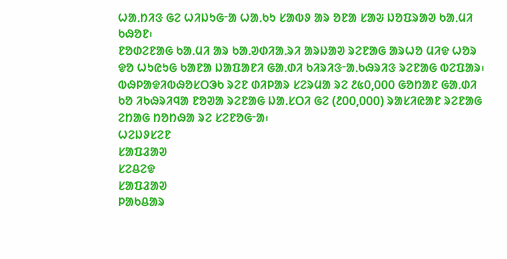ᱦᱟᱹᱴᱤᱝ ᱜᱮ ᱦᱤᱡᱩᱜᱼᱟ ᱦᱟᱹᱠᱩ ᱥᱟᱵᱽ ᱟᱨ ᱚᱱᱟ ᱥᱟᱶ ᱡᱚᱯᱨᱟᱣ ᱠᱟᱹᱢᱤ ᱠᱷᱚᱱ᱾
ᱱᱚᱰᱮᱱᱟᱜ ᱠᱟᱹᱢᱤ ᱟᱨ ᱠᱟᱹᱣᱰᱤᱟᱹᱨᱤ ᱟᱨᱡᱟᱣ ᱨᱮᱱᱟᱜ ᱟᱨᱦᱚ ᱢᱤᱫ ᱦᱚᱨ ᱫᱚ ᱦᱩᱭᱩᱜ ᱠᱟᱱᱟ ᱡᱟᱯᱟᱱᱤ ᱜᱟᱹᱰᱤ ᱠᱤᱨᱤᱝᱼᱟᱹᱠᱷᱨᱤᱝ ᱨᱮᱱᱟᱜ ᱵᱮᱯᱟᱨ᱾ ᱵᱷᱞᱟᱫᱤᱵᱷᱚᱥᱛᱳᱠ ᱨᱮᱱ ᱰᱤᱞᱟᱨ ᱥᱮᱨᱢᱟ ᱨᱮ ᱒᱕᱐,᱐᱐᱐ ᱜᱚᱴᱟᱱ ᱜᱟᱹᱰᱤ ᱠᱚ ᱤᱠᱷᱨᱤᱧᱟ ᱱᱚᱣᱟ ᱨᱮᱱᱟᱜ ᱡᱟᱹᱥᱛᱤ ᱜᱮ (᱒᱐᱐,᱐᱐᱐) ᱨᱟᱥᱤᱭᱟᱱ ᱨᱮᱱᱟᱜ ᱮᱴᱟᱜ ᱴᱚᱴᱷᱟ ᱨᱮ ᱥᱮᱱᱚᱜᱼᱟ᱾
ᱦᱮᱡᱽᱥᱮᱱ
ᱥᱟᱯᱲᱟᱣ
ᱥᱮᱪᱮᱫ
ᱥᱟᱯᱲᱟᱣ
ᱞᱟᱠᱪᱟᱨ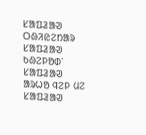ᱥᱟᱯᱲᱟᱣ
ᱛᱷᱤᱭᱮᱴᱟᱨ
ᱥᱟᱯᱲᱟᱣ
ᱠᱷᱮᱞᱚᱰᱸ
ᱥᱟᱯᱲᱟᱣ
ᱟᱨᱦᱚ ᱧᱮᱞ ᱢᱮ
ᱥᱟᱯᱲᱟᱣ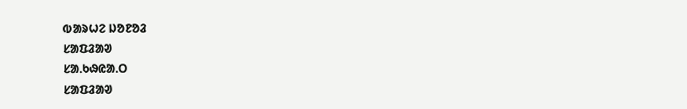ᱵᱟᱨᱦᱮ ᱡᱚᱱᱚᱲ
ᱥᱟᱯᱲᱟᱣ
ᱥᱟᱹᱠᱷᱭᱟᱹᱛ
ᱥᱟᱯᱲᱟᱣ